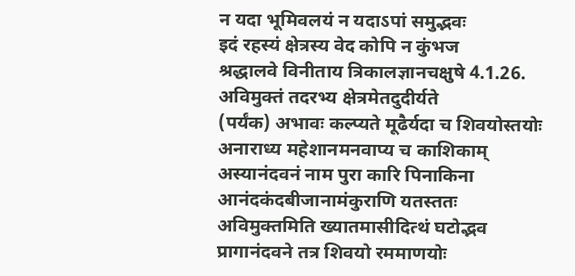न यदा भूमिवलयं न यदाऽपां समुद्भवः
इदं रहस्यं क्षेत्रस्य वेद कोपि न कुंभज
श्रद्धालवे विनीताय त्रिकालज्ञानचक्षुषे 4.1.26.
अविमुक्तं तदरभ्य क्षेत्रमेतदुदीर्यते
(पर्यंक) अभावः कल्प्यते मूढैर्यदा च शिवयोस्तयोः
अनाराध्य महेशानमनवाप्य च काशिकाम्
अस्यानंदवनं नाम पुरा कारि पिनाकिना
आनंदकंदबीजानामंकुराणि यतस्ततः
अविमुक्तमिति ख्यातमासीदित्थं घटोद्भव
प्रागानंदवने तत्र शिवयो रममाणयोः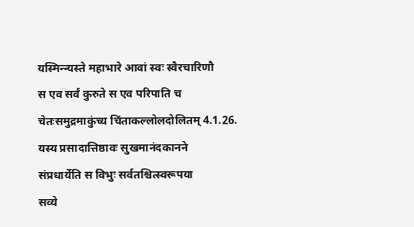यस्मिन्न्यस्ते महाभारे आवां स्वः स्वैरचारिणौ
स एव सर्वं कुरुते स एव परिपाति च
चेतःसमुद्रमाकुंच्य चिंताकल्लोलदोलितम् 4.1.26.
यस्य प्रसादात्तिष्ठावः सुखमानंदकानने
संप्रधार्येति स विभुः सर्वतश्चित्स्वरूपया
सव्ये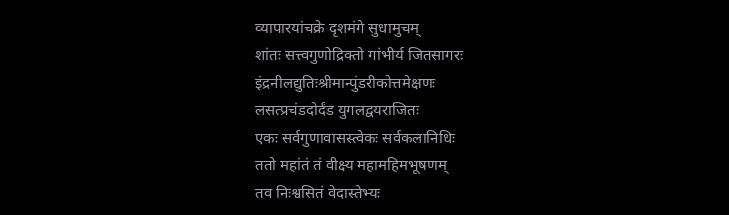व्यापारयांचक्रे दृशमंगे सुधामुचम्
शांतः सत्त्वगुणोद्रिक्तो गांभीर्य जितसागरः
इंद्रनीलद्युतिःश्रीमान्पुंडरीकोत्तमेक्षणः
लसत्प्रचंडदोर्दंड युगलद्वयराजितः
एकः सर्वगुणावासस्त्वेकः सर्वकलानिधिः
ततो महांतं तं वीक्ष्य महामहिमभूषणम्
तव निःश्वसितं वेदास्तेभ्यः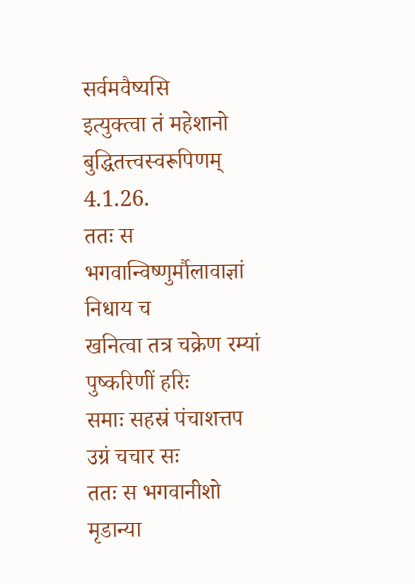सर्वमवैष्यसि
इत्युक्त्वा तं महेशानो बुद्धितत्त्वस्वरूपिणम् 4.1.26.
ततः स भगवान्विष्णुर्मौलावाज्ञां निधाय च
खनित्वा तत्र चक्रेण रम्यां पुष्करिणीं हरिः
समाः सहस्रं पंचाशत्तप उग्रं चचार सः
ततः स भगवानीशो मृडान्या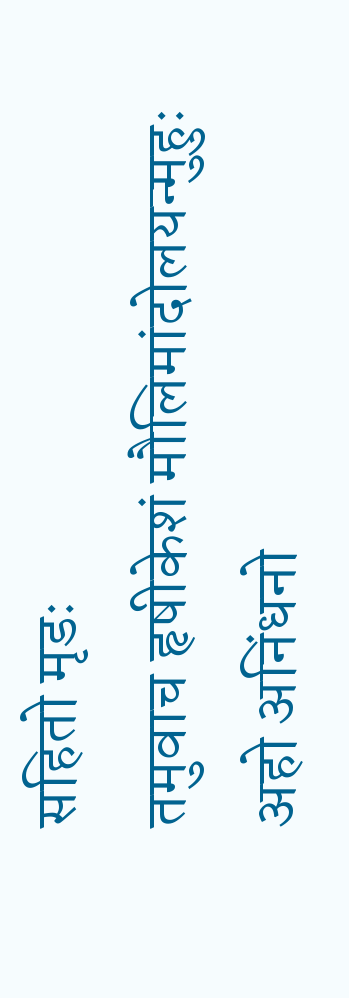सहितो मृडः
तमुवाच हृषीकेशं मौलिमांदोलयन्मुहुः
अहो अनिंधनो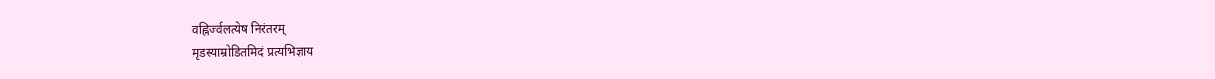वह्निर्ज्वलत्येष निरंतरम्
मृडस्याम्रोडितमिदं प्रत्यभिज्ञाय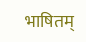भाषितम्